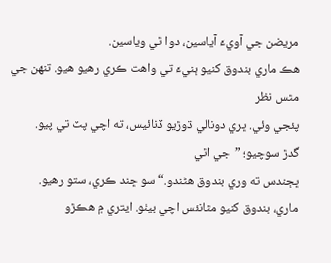مريضن جي آويءَ آياسين، دوا ٿي وياسين.
هڪ ماري بندوق کنيو ٻنيءَ تي واھت ڪري رھيو ھيو. تنهن جي مٿس نظر
پئجي وئي. ڀري دونالي ڌوڙيو ڏنائيس، ته اچي پٽ تي پيو.
گدڙ سوچيو؛ ”جي اٿي
ڀڄندس ته وري بندوق هڻندو.“ سو ڇند ڪري، ستو رھيو.
ماري، بندوق کنيو مٿانئس اچي بيٺو. ايتري ۾ هڪڙو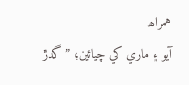همراھ
آيو ۽ ماري کي چيائين؛ ”گدڙ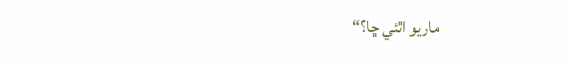ماريو اٿئي ڇا؟“